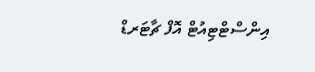އިންސްޓްޓިއުޓް އޮފް ޗާޓަރޑް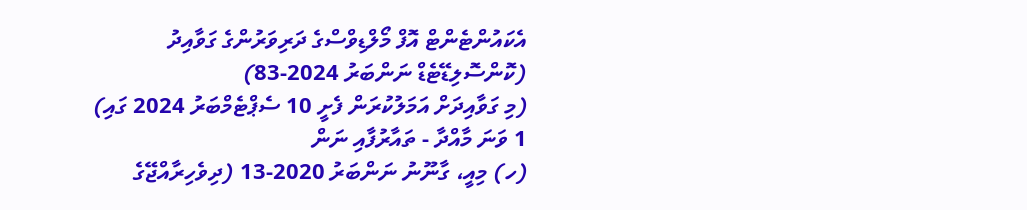އެކައުންޓެންޓް އޮފް މޯލްޑިވްސްގެ ދަރިވަރުންގެ ގަވާއިދު
(ކޮންސޮލިޑޭޓެޑް ނަންބަރު 2024-83)
(މި ގަވާއިދަށް އަމަލުކުރަން ފެށީ 10 ސެޕްޓެމްބަރު 2024 ގައި)
1 ވަނަ މާއްދާ - ތައާރުފާއި ނަން
(ހ) މިއީ، ގާނޫނު ނަންބަރު 2020-13 (ދިވެހިރާއްޖޭގެ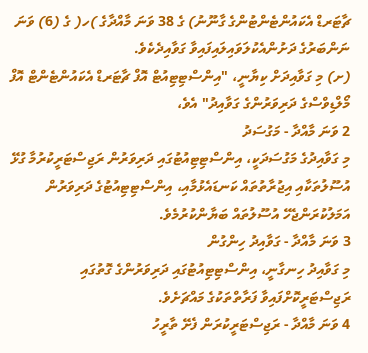ޗާޓަރޑް އެކައުންޓެންޓުންގެ ގާނޫނު) ގެ 38 ވަނަ މާއްދާގެ )ހ( ގެ (6) ވަނަ ނަންބަރުގެ ދަށުންއެކުލަވައިލައިފައިވާ ގަވާއިދެކެވެ.
(ށ) މި ގަވާއިދަށް ކިޔާނީ، "އިންސްޓިޓިއުޓް އޮފް ޗާޓަރޑް އެކައުންޓެންޓް އޮފް މޯލްޑިވްސްގެ ދަރިވަރުންގެ ގަވާއިދު" އެވެ،
2 ވަނަ މާއްދާ - މަގުސަދު
މި ގަވާއިދުގެ މަގުސަދަކީ، އިންސްޓިޓިއުޓުގައި ދަރިވަރުން ރަޖިސްޓަރީކުރުމާ ގުޅޭ އުސޫލުތަކާއި އިޖުރާތުތައް ކަނޑައެޅުމާއި، އިންސްޓިޓިއުޓުގެ ދަރިވަރުން އަމަލުކުރަންޖެހޭ އުސޫލުތައް ބަޔާންކުރުމެވެ.
3 ވަނަ މާއްދާ - ގަވާއިދު ހިންގުން
މި ގަވާއިދު ހިނގާނީ، އިންސްޓިޓިއުޓުގައި ދަރިވަރުންގެ ގޮތުގައި ރަޖިސްޓަރީކޮށްފައިވާ ފަރާތްތަކުގެ މައްޗަށެވެ.
4 ވަނަ މާއްދާ - ރަޖިސްޓަރީކުރަން ފެށޭ ތާރީހު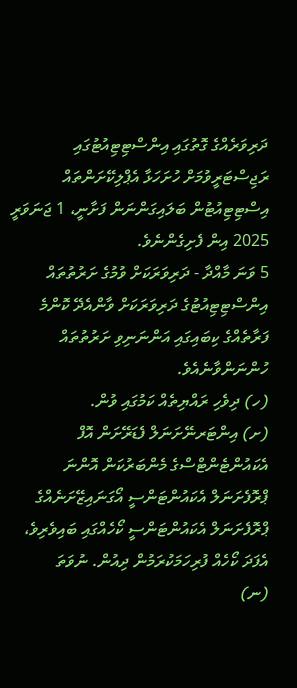ދަރިވަރެއްގެ ގޮތުގައި އިންސްޓިޓިއުޓުގައި ރަޖިސްޓަރީވުމަށް ހުށަހަޅާ އެޕްލިކޭށަންތައް އިސްޓިޓިއުޓުން ބަލައިގަންނަން ފަށާނީ، 1 ޖަނަވަރީ 2025 އިން ފެށިގެންނެވެ.
5 ވަނަ މާއްދާ - ދަރިވަރަކަށް ވުމުގެ ށަރުތުތައް
އިންސްޓިޓިއުޓުގެ ދަރިވަރަކަށް ވާންއެދޭ ކޮންމެ ފަރާތެއްގެ ކިބައިގައި އަންނަނިވި ށަރުތުތައް ހުންނަންވާނެއެވެ.
(ހ) ދިވެހި ރައްޔިތެއް ކަމުގައި ވުން.
(ށ) އިންޓަރނޭށަނަލް ފެޑަރޭށަން އޮފް އެކައުންޓެންޓްސްގެ މެންބަރުކަން އޮންނަ ޕްރޮފެށަނަލް އެކައުންޓަންސީ އޯގަނައިޒޭށަނެއްގެ ޕްރޮފެށަނަލް އެކައުންޓަންސީ ކޯހެއްގައި ބައިވެރިވެ، އެފަދަ ކޯހެއް ފުރިހަމަކުރަމުން ދިއުން. ނުވަތަ
(ނ)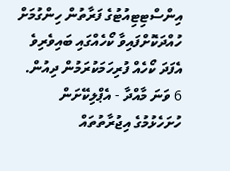އިންސްޓިޓިއުޓުގެ ފަރާތުން ހިންގުމަށް ހުއްދަކޮށްފައިވާ ކޯހެއްގައި ބައިވެރިވެ އެފަދަ ކޯހެއް ފުރިހަމަކުރަމުން ދިއުން.
6 ވަނަ މާއްދާ - އެޕްލިކޭށަން ހުށަހެޅުމުގެ އިޖުރާތުތައް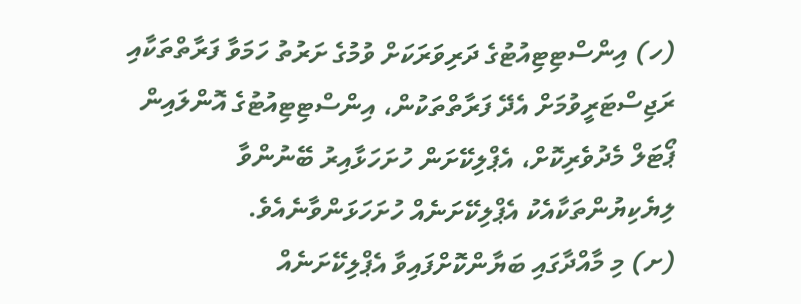(ހ) އިންސްޓިޓިއުޓުގެ ދަރިވަރަކަށް ވުމުގެ ށަރުތު ހަމަވާ ފަރާތްތަކާއި ރަޖިސްޓަރީވުމަށް އެދޭ ފަރާތްތަކުން، އިންސްޓިޓިއުޓުގެ އޮންލައިން ޕޯޓަލް މެދުވެރިކޮށް، އެޕްލިކޭށަން ހުށަހަޅާއިރު ބޭނުންވާ ލިޔެކިޔުންތަކާއެކު އެޕްލިކޭށަނެއް ހުށަހަޅަންވާނެއެވެ.
(ށ) މި މާއްދާގައި ބަޔާންކޮށްފައިވާ އެޕްލިކޭށަނެއް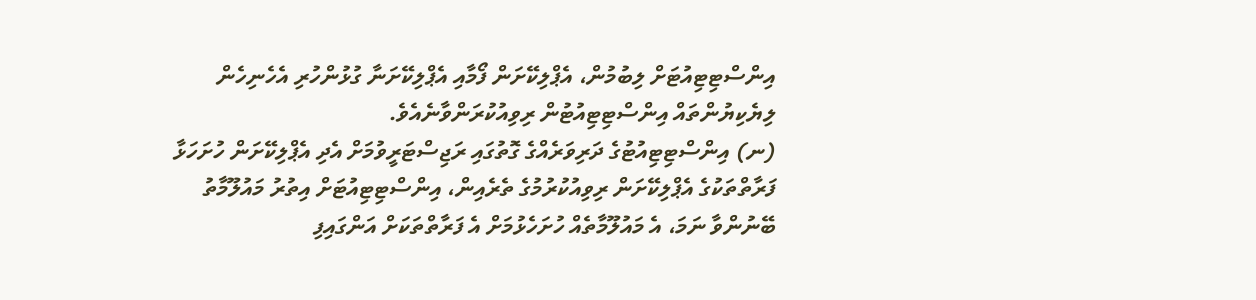އިންސްޓިޓިއުޓަށް ލިބުމުން، އެޕްލިކޭށަން ފޯމާއި އެޕްލިކޭށަނާ ގުޅުންހުރި އެހެނިހެން ލިޔެކިޔުންތައް އިންސްޓިޓިއުޓުން ރިވިއުކުރަންވާނެއެވެ.
(ނ) އިންސްޓިޓިއުޓުގެ ދަރިވަރެއްގެ ގޮތުގައި ރަޖިސްޓަރީވުމަށް އެދި އެޕްލިކޭށަން ހުށަހަޅާ ފަރާތްތަކުގެ އެޕްލިކޭށަން ރިވިއުކުރުމުގެ ތެރެއިން، އިންސްޓިޓިއުޓަށް އިތުރު މައުލޫމާތު ބޭނުންވާ ނަމަ، އެ މައުލޫމާތެއް ހުށަހެޅުމަށް އެ ފަރާތްތަކަށް އަންގައިފި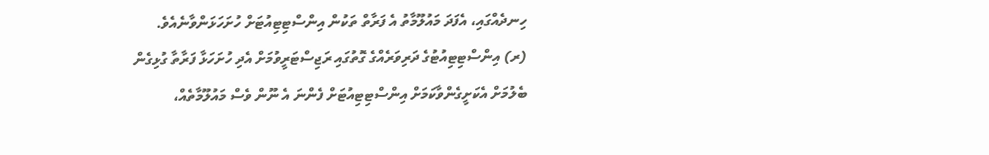ހިނދެއްގައި، އެފަދަ މައުލޫމާތު އެ ފަރާތް ތަކުން އިންސްޓިޓިއުޓަށް ހުށަހަޅަންވާނެއެވެ.
(ރ) އިންސްޓިޓިއުޓުގެ ދަރިވަރެއްގެ ގޮތުގައި ރަޖިސްޓަރީވުމަށް އެދި ހުށަހަޅާ ފަރާތާ ގުޅިގެން ބެލުމަށް އެކަށީގެންވާކަމަށް އިންސްޓިޓިއުޓަށް ފެންނަ އެ ނޫން ވެސް މައުލޫމާތެއް،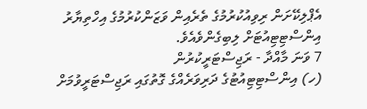އެޕްލިކޭށަން ރިވިއުކުރުމުގެ ތެރެއިން ވަޒަންކުރުމުގެ އިހްތިޔާރު އިންސްޓިޓިއުޓަށް ލިބިގެންވެއެވެ.
7 ވަނަ މާއްދާ - ރަޖިސްޓަރީކުރުން
(ހ) އިންސްޓިޓިއުޓުގެ ދަރިވަރެއްގެ ގޮތުގައި ރަޖިސްޓަރީވުމަށް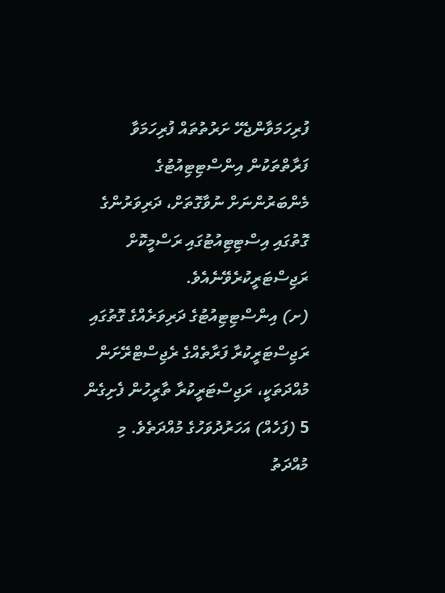ފުރިހަމަވާންޖެހޭ ށަރުތުތައް ފުރިހަމަވާ ފަރާތްތަކުން އިންސްޓިޓިއުޓުގެ މެންބަރުންނަށް ނުވާގޮތަށް، ދަރިވަރުންގެ ގޮތުގައި އިސްޓިޓިއުޓުގައި ރަސްމީކޮށް ރަޖިސްޓަރީކުރެވޭނެއެވެ.
(ށ) އިންސްޓިޓިއުޓުގެ ދަރިވަރެއްގެ ގޮތުގައި ރަޖިސްޓަރީކުރާ ފަރާތެއްގެ ރެޖިސްޓްރޭށަން މުއްދަތަކީ، ރަޖިސްޓަރީކުރާ ތާރީހުން ފެށިގެން 5 (ފަހެއް) އަހަރުދުވަހުގެ މުއްދަތެވެ. މި މުއްދަތު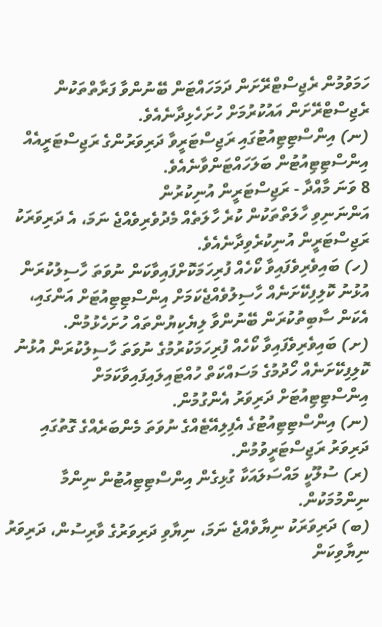ހަމަވުމުން ރެޖިސްޓްރޭށަން ދަމަހައްޓަން ބޭނުންވާ ފަރާތްތަކުން ރެޖިސްޓްރޭށަން އައުކުރުމަށް ހުށަހެޅިދާނެއެވެ.
(ނ) އިންސްޓިޓިއުޓުގައި ރަޖިސްޓަރީވާ ދަރިވަރުންގެ ރަޖިސްޓަރީއެއް އިންސްޓިޓިއުޓުން ބަލަހައްޓަންވާނެއެވެ.
8 ވަނަ މާއްދާ - ރަޖިސްޓަރީން އުނިކުރުން
އަންނަނިވި ހާލަތްތަކުން ކުރެ ހާލަތެއް މެދުވެރިވެއްޖެ ނަމަ، އެ ދަރިވަރަކު ރަޖިސްޓަރީން އުނިކުރެވިދާނެއެވެ.
(ހ) ބައިވެރިވެފައިވާ ކޯހެއް ފުރިހަމަކޮށްފައިވާކަން ނުވަތަ ހާސިލުކުރަން އުޅުނު ކޮލިފިކޭށަނެއް ހާސިލުވެއްޖެކަމަށް އިންސްޓިޓިއުޓަށް އަންގައި، އެކަން ސާބިތުކުރަން ބޭނުންވާ ލިޔެކިޔުންތައް ހުށަހެޅުމުން.
(ށ) ބައިވެރިވެފައިވާ ކޯހެއް ފުރިހަމަކުރުމުގެ ނުވަތަ ހާސިލުކުރަން އުޅުނު ކޮލިފިކޭށަނެއް ހޯދުމުގެ މަސައްކަތް ހުއްޓައިލައިފައިވާކަމަށް އިންސްޓިޓިއުޓަށް ދަރިވަރު އެންގުމުން.
(ނ) އިންސްޓިޓިއުޓުގެ އެފިލިއޭޓެއްގެ ނުވަތަ މެންބަރެއްގެ ގޮތުގައި ދަރިވަރު ރަޖިސްޓަރީވުމުން.
(ރ) ސުލޫކީ މައްސަލައަކާ ގުޅިގެން އިންސްޓިޓިއުޓުން ނިންމާ ނިންމުމަކުން.
(ބ) ދަރިވަރަކު ނިޔާވެއްޖެ ނަމަ، ނިޔާވި ދަރިވަރުގެ ވާރިސުން، ދަރިވަރު ނިޔާވިކަން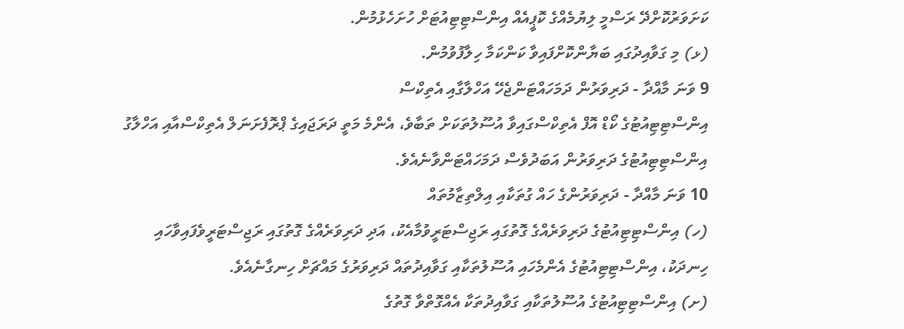ކަށަވަރުކޮށްދޭ ރަސްމީ ލިޔުމެއްގެ ކޮޕީއެއް އިންސްޓިޓިއުޓަށް ހުށަހެޅުމުން.
(ޅ) މި ގަވާއިދުގައި ބަޔާންކޮށްފައިވާ ކަންކަމާ ހިލާފުވުމުން.
9 ވަނަ މާއްދާ - ދަރިވަރުން ދަމަހައްޓަންޖެހޭ އަހްލާގާއި އެތިކްސް
އިންސްޓިޓިއުޓުގެ ކޯޑް އޮފް އެތިކްސްގައިވާ އުސޫލުތަކަށް ތަބާވެ، އެންމެ މަތީ ދަރަޖައިގެ ޕްރޮފެށަނަލް އެތިކްސްއާއި އަހްލާގު އިންސްޓިޓިއުޓުގެ ދަރިވަރުން އަބަދުވެސް ދަމަހައްޓަންވާނެއެވެ.
10 ވަނަ މާއްދާ - ދަރިވަރުންގެ ހައް ގުތަކާއި އިލްތިޒާމުތައް
(ހ) އިންސްޓިޓިއުޓުގެ ދަރިވަރެއްގެ ގޮތުގައި ރަޖިސްޓަރީވުމާއެކު، އަދި ދަރިވަރެއްގެ ގޮތުގައި ރަޖިސްޓަރީވެފައިވާހައި ހިނދަކު، އިންސްޓިޓިއުޓުގެ އެންމެހައި އުސޫލުތަކާއި ގަވާއިދުތައް ދަރިވަރުގެ މައްޗަށް ހިނގާނެއެވެ.
(ށ) އިންސްޓިޓިއުޓުގެ އުސޫލުތަކާއި ގަވާއިދުތަކާ އެއްގޮތްވާ ގޮތުގެ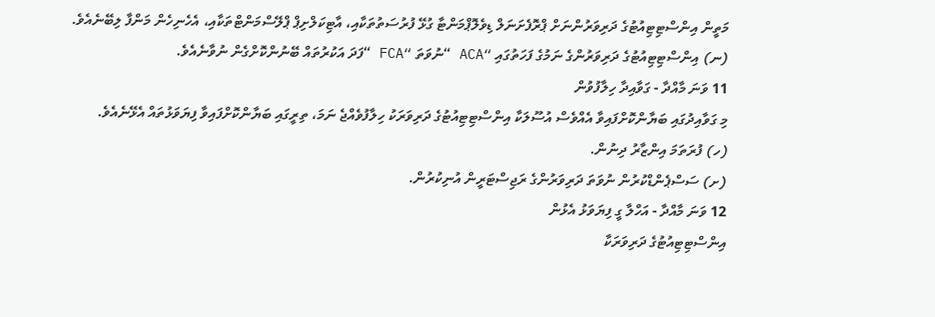މަތީން އިންސްޓިޓިއުޓުގެ ދަރިވަރުންނަށް ޕްރޮފެށަނަލް ޑިވެލޮޕްމަންޓާ ގުޅޭ ފުރުސަތުތަކާއި، އާޓިކަލްށިޕް ޕްލޭސްމަންޓްތަކާއި، އެހެނިހެން މަންފާ ލިބޭނެއެވެ.
(ނ) އިންސްޓިޓިއުޓުގެ ދަރިވަރުންގެ ނަމުގެ ފަހަތުގައި “ACA “ނުވަތަ “FCA “ފަދަ އަކުރުތައް ބޭނުންކޮށްގެން ނުވާނެއެވެ.
11 ވަނަ މާއްދާ - ގަވާއިދާ ހިލާފުވުން
މި ގަވާއިދުގައި ބަޔާންކޮށްފައިވާ އެއްވެސް އުސޫލަކާ އިންސްޓިޓިއުޓުގެ ދަރިވަރަކު ހިލާފުވެއްޖެ ނަމަ، ތިރީގައި ބަޔާންކޮށްފައިވާ ފިޔަވަޅުތައް އެޅޭނެއެވެ.
(ހ) ފުރަތަމަ އިންޒާރު ދިނުން.
(ށ) ސަސްޕެންޑްކުރުން ނުވަތަ ދަރިވަރުންގެ ރަޖިސްޓަރީން އުނިކުރުން.
12 ވަނަ މާއްދާ - އަހްލާ ގީ ފިޔަވަޅު އެޅުން
އިންސްޓިޓިއުޓުގެ ދަރިވަރަކާ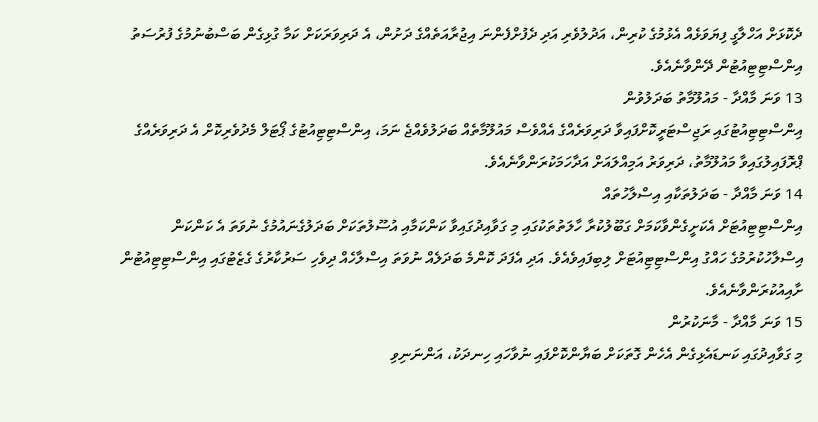ދެކޮޅަށް އަހްލާގީ ފިޔަވަޅެއް އެޅުމުގެ ކުރިން، އަދުލުވެރި އަދި ދެފުށްފެންނަ އިޖުރާއަތެއްގެ ދަށުން، އެ ދަރިވަރަކަށް ކަމާ ގުޅިގެން ބަސްބުނުމުގެ ފުރުސަތު އިންސްޓިޓިއުޓުން ދޭންވާނެއެވެ.
13 ވަނަ މާއްދާ - މައުލޫމާތު ބަދަލުވުން
އިންސްޓިޓިއުޓުގައި ރަޖިސްޓަރީކޮށްފައިވާ ދަރިވަރެއްގެ އެއްވެސް މައުލޫމާތެއް ބަދަލުވެއްޖެ ނަމަ، އިންސްޓިޓިއުޓުގެ ޕޯޓަލް މެދުވެރިކޮށް އެ ދަރިވަރެއްގެ ޕްރޮފައިލުގައިވާ މައުލޫމާތު، ދަރިވަރު އަމިއްލައަށް އަދާހަމަކުރަންވާނެއެވެ.
14 ވަނަ މާއްދާ - ބަދަލުތަކާއި އިސްލާހުތައް
އިންސްޓިޓިއުޓަށް އެކަށީގެންވާކަމަށް ގަބޫލުކުރާ ހާލަތުތަކުގައި މި ގަވާއިދުގައިވާ ކަންކަމާއި އުސޫލުތަކަށް ބަދަލުގެނައުމުގެ ނުވަތަ އެ ކަންކަން އިސްލާހުކުރުމުގެ ހައްގު އިންސްޓިޓިއުޓަށް ލިބިފައިވެއެވެ. އަދި އެފަދަ ކޮންމެ ބަދަލެއް ނުވަތަ އިސްލާހެއް ދިވެހި ސަރުކާރުގެ ގެޒެޓުގައި އިންސްޓިޓިއުޓުން ށާއިއުކުރަންވާނެއެވެ.
15 ވަނަ މާއްދާ - މާނަކުރުން
މި ގަވާއިދުގައި ކަނޑައެޅިގެން އެހެން ގޮތަކަށް ބަޔާންކޮށްފައި ނުވާހައި ހިނދަކު، އަންނަނިވި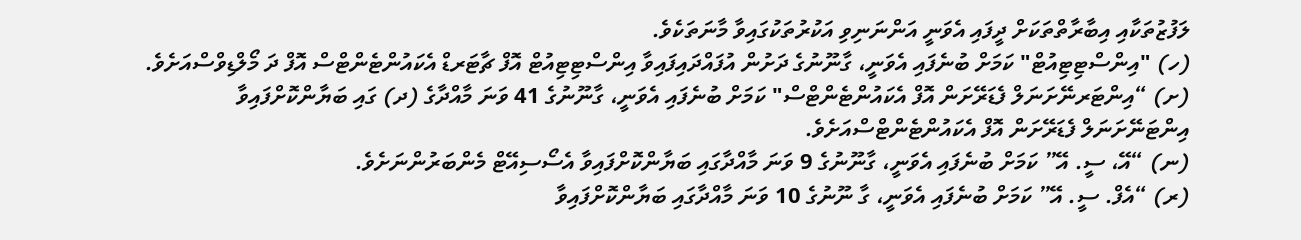ލަފުޒުތަކާއި އިބާރާތްތަކަށް ދީފައި އެވަނީ އަންނަނިވި އަކުރުތަކުގައިވާ މާނަތަކެވެ.
(ހ) "އިންސްޓިޓިއުޓް" ކަމަށް ބުނެފައި އެވަނީ، ގާނޫނުގެ ދަށުން އުފައްދައިފައިވާ އިންސްޓިޓިއުޓް އޮފް ޗާޓަރޑް އެކައުންޓެންޓްސް އޮފް ދަ މޯލްޑިވްސްއަށެވެ.
(ށ) “އިންޓަރނޭށަނަލް ފެޑަރޭށަން އޮފް އެކައުންޓެންޓްސް" ކަމަށް ބުނެފައި އެވަނީ، ގާނޫނުގެ 41 ވަނަ މާއްދާގެ (ދ) ގައި ބަޔާންކޮށްފައިވާ އިންޓަނޭށަނަލް ފެޑަރޭށަން އޮފް އެކައުންޓެންޓްސްއަށެވެ.
(ނ) “އޭ، ސީ. އޭ” ކަމަށް ބުނެފައި އެވަނީ، ގާނޫނުގެ 9 ވަނަ މާއްދާގައި ބަޔާންކޮށްފައިވާ އެސޯސިއޭޓް މެންބަރުންނަށެވެ.
(ރ) “އެފް. ސީ. އޭ” ކަމަށް ބުނެފައި އެވަނީ، ގާ ނޫނުގެ 10 ވަނަ މާއްދާގައި ބަޔާންކޮށްފައިވާ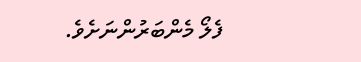ފެލޯ މެންބަރުންނަށެވެ.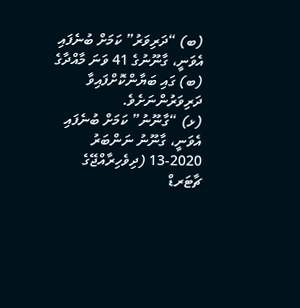(ބ) “ދަރިވަރު” ކަމަށް ބުނެފައި އެވަނީ، ގާނޫނުގެ 41 ވަނަ މާއްދާގެ (ބ) ގައި ބަޔާންކޮށްފައިވާ ދަރިވަރުންނަށެވެ.
(ޅ) “ގާނޫނު” ކަމަށް ބުނެފައި އެވަނީ، ގާނޫނު ނަންބަރު 2020-13 (ދިވެހިރާއްޖޭގެ ޗާޓަރޑް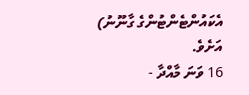އެކައުންޓެންޓުންގެ ގާނޫނު) އަށެވެ.
16 ވަނަ މާއްދާ -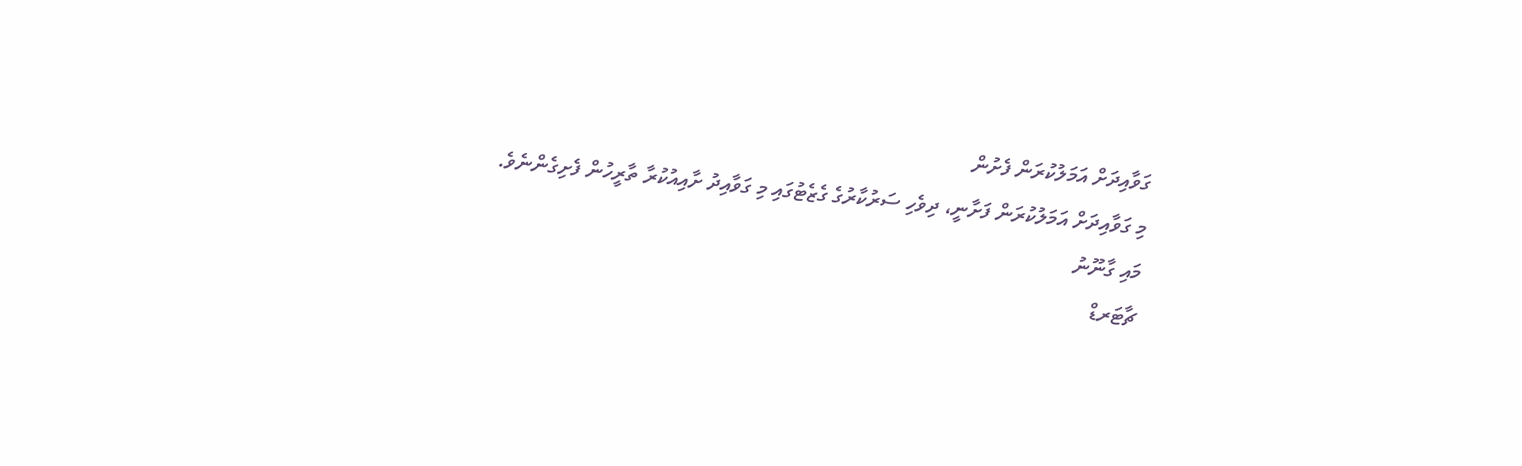ގަވާއިދަށް އަމަލުކުރަން ފެށުން
މި ގަވާއިދަށް އަމަލުކުރަން ފަށާނީ، ދިވެހި ސަރުކާރުގެ ގެޒެޓުގައި މި ގަވާއިދު ށާއިއުކުރާ ތާރީހުން ފެށިގެންނެވެ.
މައި ގާނޫނު
ޗާޓަރޑް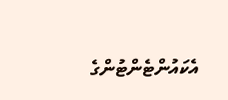އެކައުންޓެންޓުންގެ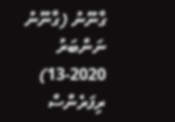ގާނޫނު (ގާނޫނު ނަންބަރު 2020-13)
ރިފަރެންސް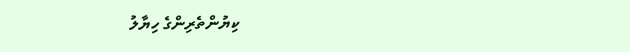ކިޔުންތެރިންގެ ހިޔާލު